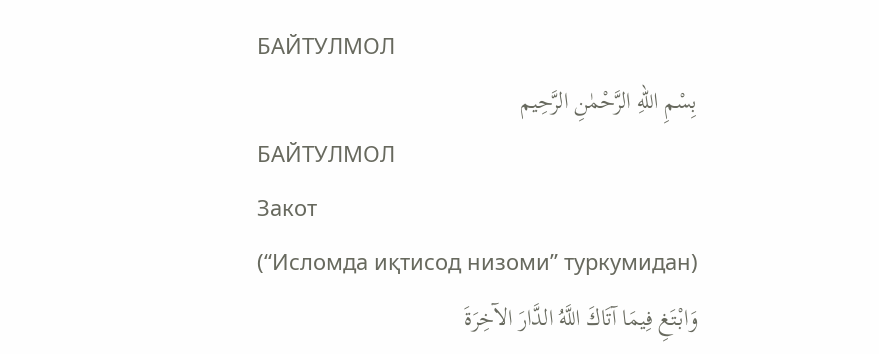БАЙТУЛМОЛ
بِسْمِ اللهِ الرَّحْمٰنِ الرَّحِيم
БАЙТУЛМОЛ
Закот
(“Исломда иқтисод низоми” туркумидан)
وَابْتَغِ فِيمَا آتَاكَ اللَّهُ الدَّارَ الآخِرَةَ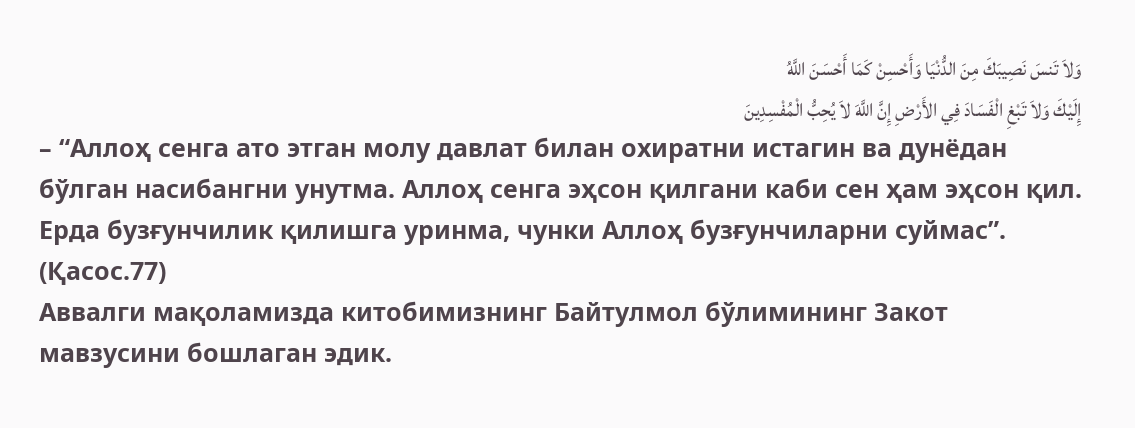وَلاَ تَنسَ نَصِيبَكَ مِنَ الدُّنْيَا وَأَحْسِنْ كَمَا أَحْسَنَ اللَّهُ
إِلَيْكَ وَلاَ تَبْغِ الْفَسَادَ فِي الأَرْضِ إِنَّ اللَّهَ لاَ يُحِبُّ الْمُفْسِدِينَ
– “Аллоҳ сенга ато этган молу давлат билан охиратни истагин ва дунёдан бўлган насибангни унутма. Аллоҳ сенга эҳсон қилгани каби сен ҳам эҳсон қил. Ерда бузғунчилик қилишга уринма, чунки Аллоҳ бузғунчиларни суймас”. (Қасос.77)
Аввалги мақоламизда китобимизнинг Байтулмол бўлимининг Закот мавзусини бошлаган эдик.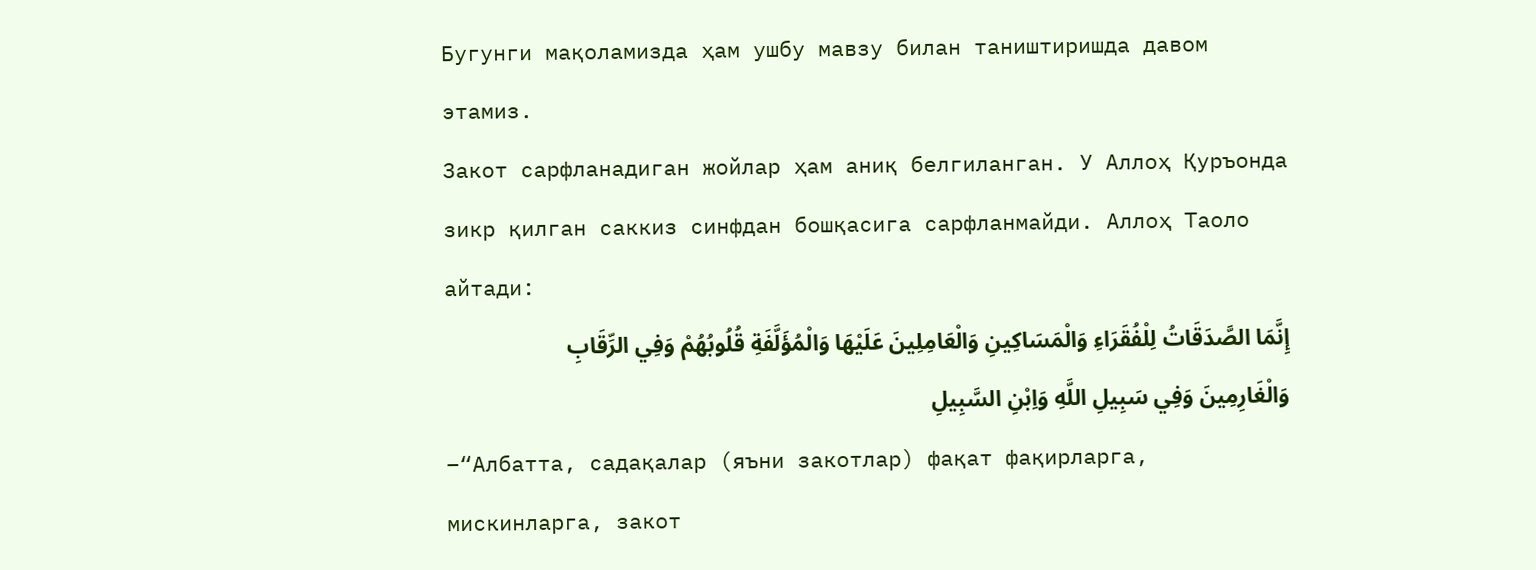Бугунги мақоламизда ҳам ушбу мавзу билан таништиришда давом этамиз.
Закот сарфланадиган жойлар ҳам аниқ белгиланган. У Аллоҳ Қуръонда зикр қилган саккиз синфдан бошқасига сарфланмайди. Аллоҳ Таоло айтади:
إِنَّمَا الصَّدَقَاتُ لِلْفُقَرَاءِ وَالْمَسَاكِينِ وَالْعَامِلِينَ عَلَيْهَا وَالْمُؤَلَّفَةِ قُلُوبُهُمْ وَفِي الرِّقَابِ وَالْغَارِمِينَ وَفِي سَبِيلِ اللَّهِ وَاِبْنِ السَّبِيلِ
–“Албатта, садақалар (яъни закотлар) фақат фақирларга, мискинларга, закот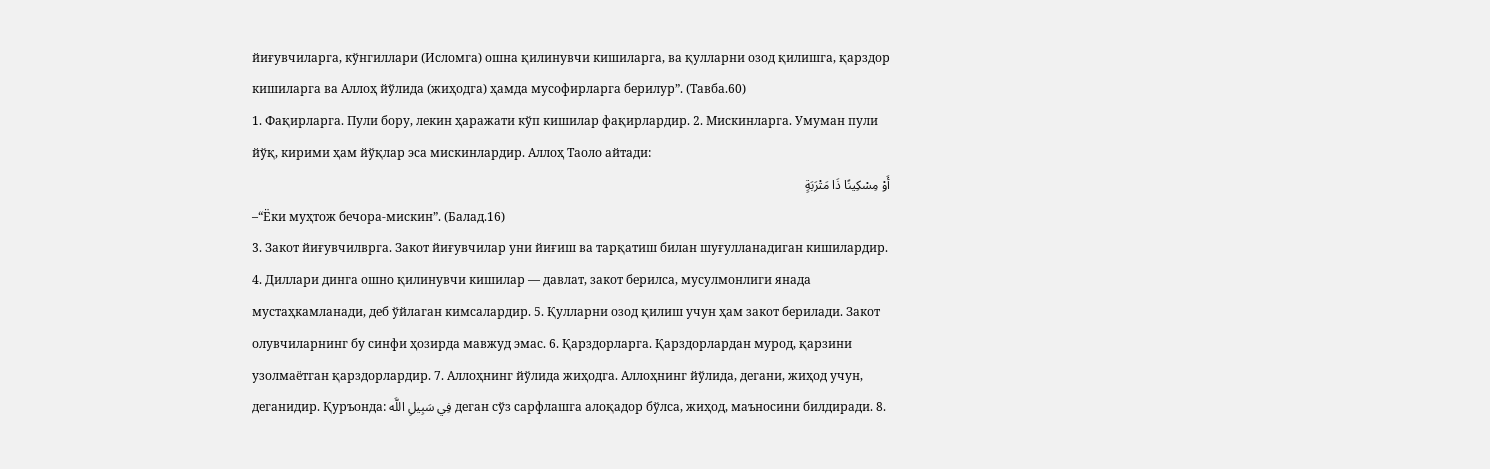йиғувчиларга, кўнгиллари (Исломга) ошна қилинувчи кишиларга, ва қулларни озод қилишга, қарздор кишиларга ва Аллоҳ йўлида (жиҳодга) ҳамда мусофирларга берилур”. (Тавба.60)
1. Фақирларга. Пули бору, лекин ҳаражати кўп кишилар фақирлардир. 2. Мискинларга. Умуман пули йўқ, кирими ҳам йўқлар эса мискинлардир. Аллоҳ Таоло айтади:
أَوْ مِسْكِينًا ذَا مَتْرَبَةٍ
–“Ёки муҳтож бечора-мискин”. (Балад.16)
3. Закот йиғувчилврга. Закот йиғувчилар уни йиғиш ва тарқатиш билан шуғулланадиган кишилардир. 4. Диллари динга ошно қилинувчи кишилар — давлат, закот берилса, мусулмонлиги янада мустаҳкамланади, деб ўйлаган кимсалардир. 5. Қулларни озод қилиш учун ҳам закот берилади. Закот олувчиларнинг бу синфи ҳозирда мавжуд эмас. 6. Қарздорларга. Қарздорлардан мурод, қарзини узолмаётган қарздорлардир. 7. Аллоҳнинг йўлида жиҳодга. Аллоҳнинг йўлида, дегани, жиҳод учун, деганидир. Қуръонда: فِي سَبِيلِ اللَّه деган сўз сарфлашга алоқадор бўлса, жиҳод, маъносини билдиради. 8.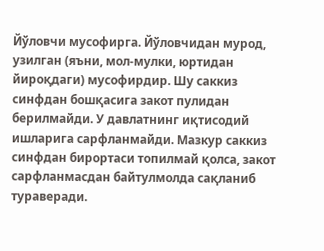Йўловчи мусофирга. Йўловчидан мурод, узилган (яъни, мол-мулки, юртидан йироқдаги) мусофирдир. Шу саккиз синфдан бошқасига закот пулидан берилмайди. У давлатнинг иқтисодий ишларига сарфланмайди. Мазкур саккиз синфдан бирортаси топилмай қолса, закот сарфланмасдан байтулмолда сақланиб тураверади.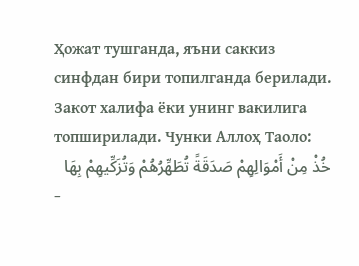Ҳожат тушганда, яъни саккиз синфдан бири топилганда берилади. Закот халифа ёки унинг вакилига топширилади. Чунки Аллоҳ Таоло:
خُذْ مِنْ أَمْوَالِهِمْ صَدَقَةً تُطَهِّرُهُمْ وَتُزَكِّيهِمْ بِهَا
−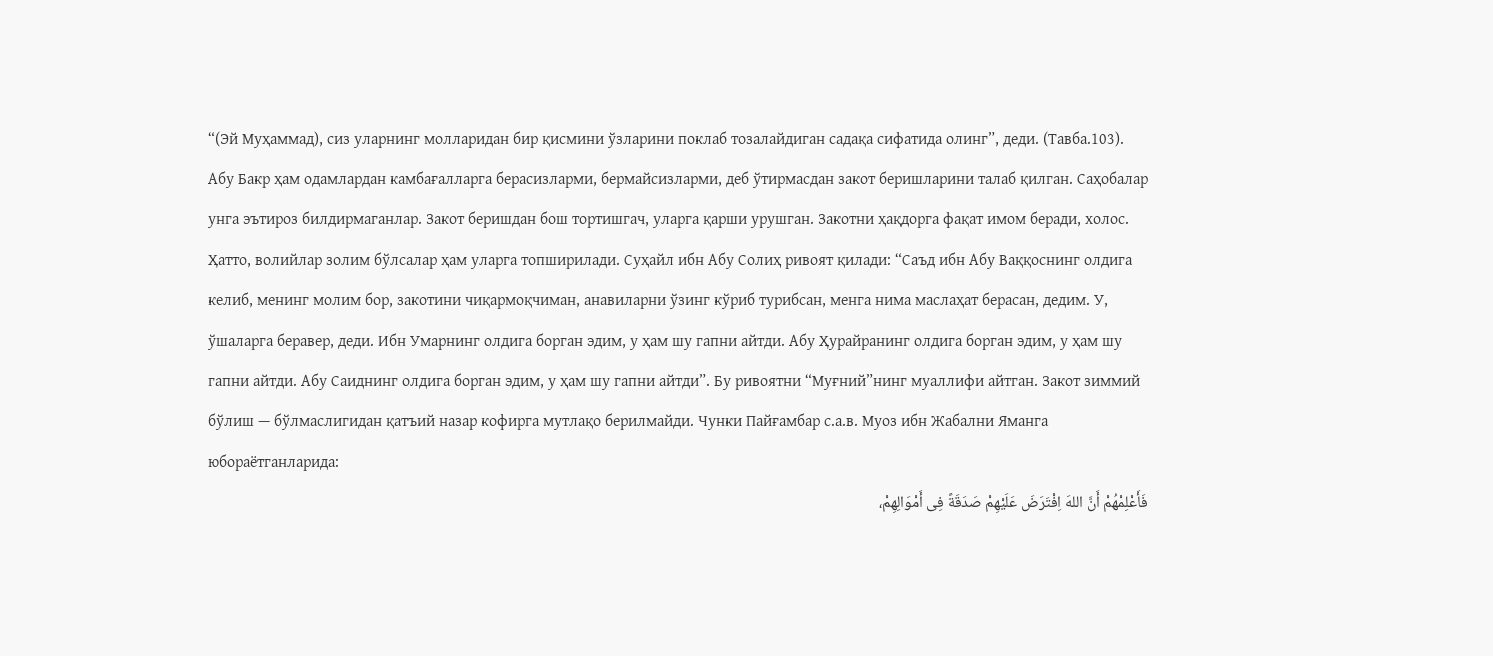“(Эй Муҳаммад), сиз уларнинг молларидан бир қисмини ўзларини поклаб тозалайдиган садақа сифатида олинг”, деди. (Тавба.103).
Абу Бакр ҳам одамлардан камбағалларга берасизларми, бермайсизларми, деб ўтирмасдан закот беришларини талаб қилган. Саҳобалар унга эътироз билдирмаганлар. Закот беришдан бош тортишгач, уларга қарши урушган. Закотни ҳақдорга фақат имом беради, холос. Ҳатто, волийлар золим бўлсалар ҳам уларга топширилади. Суҳайл ибн Абу Солиҳ ривоят қилади: “Саъд ибн Абу Ваққоснинг олдига келиб, менинг молим бор, закотини чиқармоқчиман, анавиларни ўзинг кўриб турибсан, менга нима маслаҳат берасан, дедим. У, ўшаларга беравер, деди. Ибн Умарнинг олдига борган эдим, у ҳам шу гапни айтди. Абу Ҳурайранинг олдига борган эдим, у ҳам шу гапни айтди. Абу Саиднинг олдига борган эдим, у ҳам шу гапни айтди”. Бу ривоятни “Муғний”нинг муаллифи айтган. Закот зиммий бўлиш — бўлмаслигидан қатъий назар кофирга мутлақо берилмайди. Чунки Пайғамбар с.а.в. Муоз ибн Жабални Яманга юбораётганларида:
فَأَعْلِمْهُمْ أَنَّ اللهَ اِفْتَرَضَ عَلَيْهِمْ صَدَقَةً فِى أَمْوَالِهِمْ،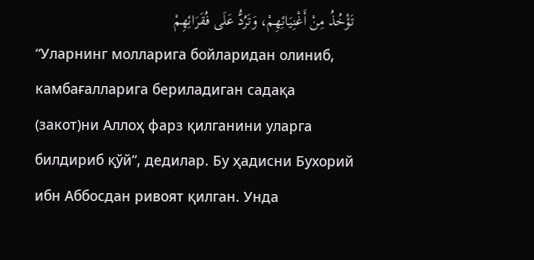تَؤْخُذُ مِنْ أَغْنِيَائِهِمْ، وَتَرُدُّ عَلَى فُقَرَائِهِمْ
“Уларнинг молларига бойларидан олиниб, камбағалларига бериладиган садақа (закот)ни Аллоҳ фарз қилганини уларга билдириб қўй”, дедилар. Бу ҳадисни Бухорий ибн Аббосдан ривоят қилган. Унда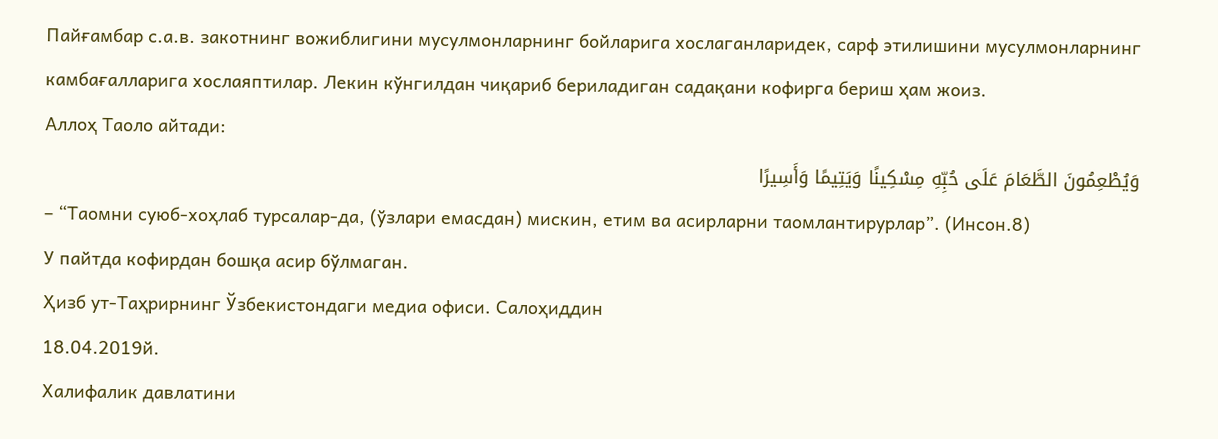Пайғамбар с.а.в. закотнинг вожиблигини мусулмонларнинг бойларига хослаганларидек, сарф этилишини мусулмонларнинг камбағалларига хослаяптилар. Лекин кўнгилдан чиқариб бериладиган садақани кофирга бериш ҳам жоиз.
Аллоҳ Таоло айтади:
وَيُطْعِمُونَ الطَّعَامَ عَلَى حُبِّهِ مِسْكِينًا وَيَتِيمًا وَأَسِيرًا
– “Таомни суюб-хоҳлаб турсалар-да, (ўзлари емасдан) мискин, етим ва асирларни таомлантирурлар”. (Инсон.8)
У пайтда кофирдан бошқа асир бўлмаган.
Ҳизб ут-Таҳрирнинг Ўзбекистондаги медиа офиси. Салоҳиддин
18.04.2019й.
Халифалик давлатини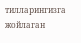тилларингизга жойлаган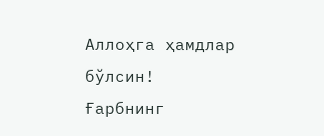Аллоҳга ҳамдлар бўлсин!
Ғарбнинг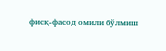фисқ-фасод омили бўлмиш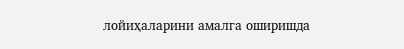лойиҳаларини амалга оширишда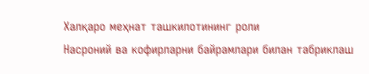Халқаро меҳнат ташкилотининг роли
Насроний ва кофирларни байрамлари билан табриклаш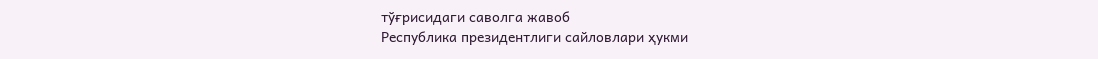тўғрисидаги саволга жавоб
Республика президентлиги сайловлари ҳукми